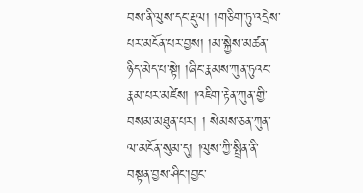བས་ནི་ལུས་དང་རྡུལ། །གཅིག་ཏུ་འདྲེས་པར་མངོན་པར་བྱས། །མ་སྐྱེས་མཚན་ཉིད་མེད་པ་སྟེ། །ཞིང་རྣམས་ཀུན་ཏུའང་རྣམ་པར་མཛེས། །འཇིག་རྟེན་ཀུན་གྱི་བསམ་མཐུན་པར། ། སེམས་ཅན་ཀུན་ལ་མངོན་སུམ་དུ། །ལུས་ཀྱི་སྤྲིན་ནི་བསྟན་བྱས་ཤིང་།བྱང་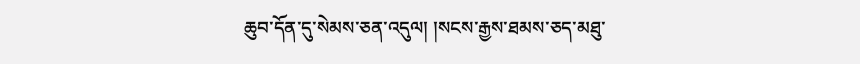ཆུབ་དོན་དུ་སེམས་ཅན་འདུལ། །སངས་རྒྱས་ཐམས་ཅད་མཐུ་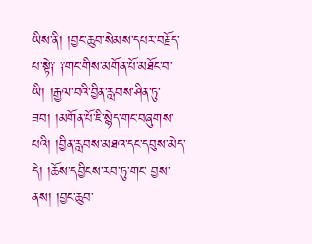ཡིས་ནི། །བྱང་ཆུབ་སེམས་དཔར་བརྗོད་ པ་སྟེ༑ ༑གང་གིས་མགོན་པོ་མཐོང་བ་ཡི། །རྒྱལ་བའི་བྱིན་རླབས་ཤིན་ཏུ་ཟབ། །མགོན་པོ་ཇི་སྙེད་གང་བཞུགས་པའི། །བྱིན་རླབས་མཐའ་དང་དབུས་མེད་དེ། །ཆོས་དབྱིངས་རབ་ཏུ་གང་ བྱས་ནས། །བྱང་ཆུབ་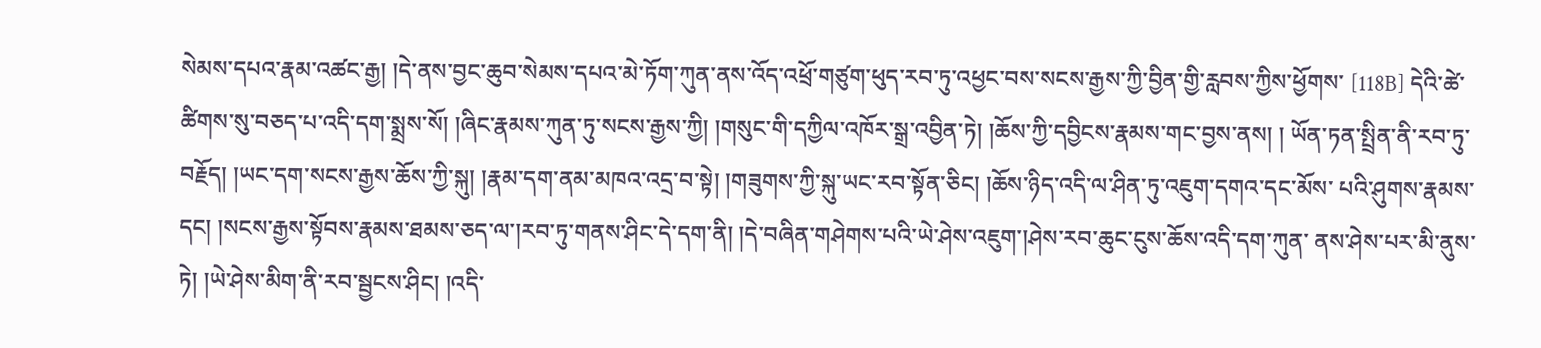སེམས་དཔའ་རྣམ་འཚང་རྒྱ། །དེ་ནས་བྱང་ཆུབ་སེམས་དཔའ་མེ་ཏོག་ཀུན་ནས་འོད་འཕྲོ་གཙུག་ཕུད་རབ་ཏུ་འཕྱང་བས་སངས་རྒྱས་ཀྱི་བྱིན་གྱི་རླབས་ཀྱིས་ཕྱོགས་ [118B] དེའི་ཚེ་ཚིགས་སུ་བཅད་པ་འདི་དག་སྨྲས་སོ། །ཞིང་རྣམས་ཀུན་ཏུ་སངས་རྒྱས་ཀྱི། །གསུང་གི་དཀྱིལ་འཁོར་སྒྲ་འབྱིན་ཏེ། །ཆོས་ཀྱི་དབྱིངས་རྣམས་གང་བྱས་ནས། ། ཡོན་ཏན་སྤྲིན་ནི་རབ་ཏུ་བརྗོད། །ཡང་དག་སངས་རྒྱས་ཆོས་ཀྱི་སྐུ། །རྣམ་དག་ནམ་མཁའ་འདྲ་བ་སྟེ། །གཟུགས་ཀྱི་སྐུ་ཡང་རབ་སྟོན་ཅིང། །ཆོས་ཉིད་འདི་ལ་ཤིན་ཏུ་འཇུག་དགའ་དང་མོས་ པའི་ཤུགས་རྣམས་དང། །སངས་རྒྱས་སྟོབས་རྣམས་ཐམས་ཅད་ལ་།རབ་ཏུ་གནས་ཤིང་དེ་དག་ནི། །དེ་བཞིན་གཤེགས་པའི་ཡེ་ཤེས་འཇུག་།ཤེས་རབ་ཆུང་ངུས་ཆོས་འདི་དག་ཀུན་ ནས་ཤེས་པར་མི་ནུས་ཏེ། །ཡེ་ཤེས་མིག་ནི་རབ་སྦྱངས་ཤིང། །འདི་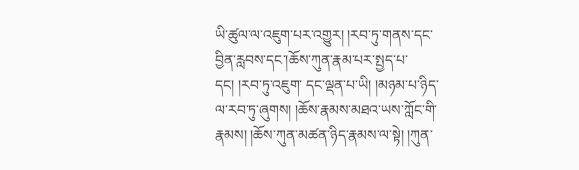ཡི་ཚུལ་ལ་འཇུག་པར་འགྱུར། །རབ་ཏུ་གནས་དང་བྱིན་རླབས་དང་།ཆོས་ཀུན་རྣམ་པར་སྤྱད་པ་དང། །རབ་ཏུ་འཇུག་ དང་ལྡན་པ་ཡི། །མཉམ་པ་ཉིད་ལ་རབ་ཏུ་ཞུགས། །ཆོས་རྣམས་མཐའ་ཡས་ཀློང་གི་རྣམས། །ཆོས་ཀུན་མཚན་ཉིད་རྣམས་ལ་སྟེ། །ཀུན་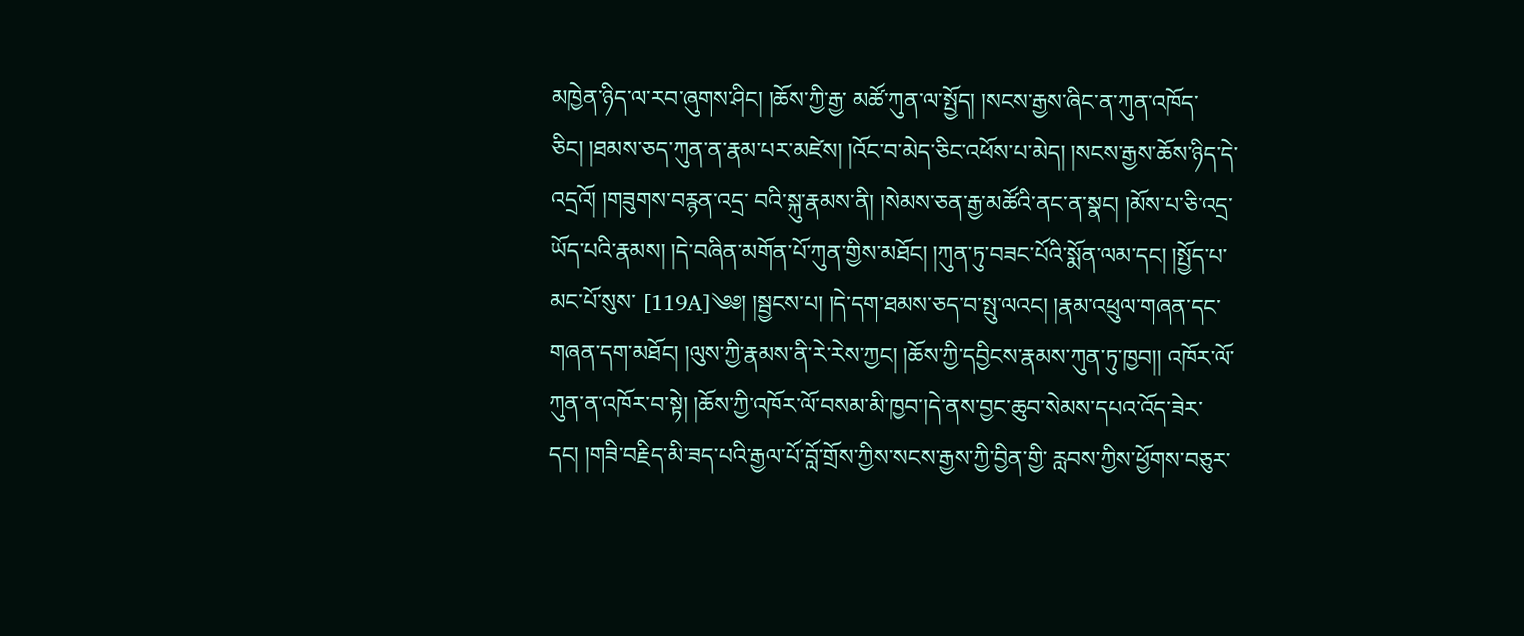མཁྱེན་ཉིད་ལ་རབ་ཞུགས་ཤིང། །ཆོས་ཀྱི་རྒྱ་ མཚོ་ཀུན་ལ་སྤྱོད། །སངས་རྒྱས་ཞིང་ན་ཀུན་འཁོད་ཅིང། །ཐམས་ཅད་ཀུན་ན་རྣམ་པར་མཛེས། །འོང་བ་མེད་ཅིང་འཕོས་པ་མེད། །སངས་རྒྱས་ཆོས་ཉིད་དེ་འདྲའོ། །གཟུགས་བརྙན་འདྲ་ བའི་སྐུ་རྣམས་ནི། །སེམས་ཅན་རྒྱ་མཚོའི་ནང་ན་སྣང། །མོས་པ་ཅི་འདྲ་ཡོད་པའི་རྣམས། །དེ་བཞིན་མགོན་པོ་ཀུན་གྱིས་མཐོང། །ཀུན་ཏུ་བཟང་པོའི་སྨོན་ལམ་དང། །སྤྱོད་པ་མང་པོ་སུས་ [119A]༄༅། །སྦྱངས་པ། །དེ་དག་ཐམས་ཅད་བ་སྤུ་ལའང། །རྣམ་འཕྲུལ་གཞན་དང་གཞན་དག་མཐོང། །ལུས་ཀྱི་རྣམས་ནི་རེ་རེས་ཀྱང། །ཆོས་ཀྱི་དབྱིངས་རྣམས་ཀུན་ཏུ་ཁྱབ།། འཁོར་ལོ་ཀུན་ན་འཁོར་བ་སྟེ། །ཆོས་ཀྱི་འཁོར་ལོ་བསམ་མི་ཁྱབ་།དེ་ནས་བྱང་ཆུབ་སེམས་དཔའ་འོད་ཟེར་དང། །གཟི་བརྗིད་མི་ཟད་པའི་རྒྱལ་པོ་བློ་གྲོས་ཀྱིས་སངས་རྒྱས་ཀྱི་བྱིན་གྱི་ རླབས་ཀྱིས་ཕྱོགས་བཅུར་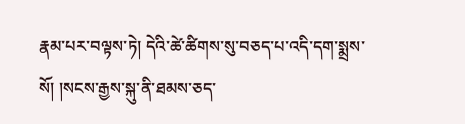རྣམ་པར་བལྟས་ཏེ། དེའི་ཚེ་ཚིགས་སུ་བཅད་པ་འདི་དག་སྨྲས་སོ། །སངས་རྒྱས་སྐུ་ནི་ཐམས་ཅད་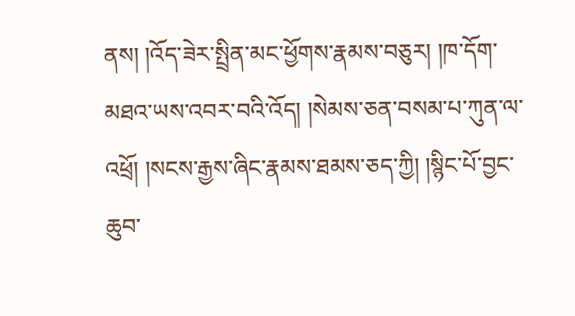ནས། །འོད་ཟེར་སྤྲིན་མང་ཕྱོགས་རྣམས་བཅུར། །ཁ་དོག་ མཐའ་ཡས་འབར་བའི་འོད། །སེམས་ཅན་བསམ་པ་ཀུན་ལ་འཕྲོ། །སངས་རྒྱས་ཞིང་རྣམས་ཐམས་ཅད་ཀྱི། །སྙིང་པོ་བྱང་ཆུབ་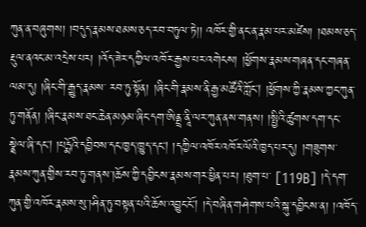ཀུན་ན་བཞུགས། །བདུད་རྣམས་ཐམས་ཅད་རབ་བཏུལ་ཏེ།། འཁོར་གྱི་ནང་ན་རྣམ་པར་མཛེས། །ཐམས་ཅད་རྡུལ་ནའང་མ་འདྲེས་པར། །འོད་ཟེར་དཀྱིལ་འཁོར་རྒྱས་པར་འགེངས། །ཕྱོགས་རྣམས་གཞན་དང་གཞན་ལམ་དུ། །ཞིང་གི་རྒྱུད་རྣམས་ རབ་ཏུ་སྟོན། །ཞིང་གི་རྣམས་ནི་རྒྱ་མཚོའི་ཀློང། །ཕྱོགས་ཀྱི་རྣམས་ཀྱང་ཀུན་ཏུ་གནོན། །ཞིང་རྣམས་ཐང་ཆེན་མཉམ་ཞིང་དག་ཨིནྡྲ་ནཱི་ལར་ཀུན་ནས་གནས། །སྤྱིའི་ཚུགས་དག་དང་ སྣྲེལ་ཞི་དང། །པདྨོའི་དབྱིབས་དང་ཁྱད་ཁྱུད་དང། །དཀྱིལ་འཁོར་འཁོར་ལོའི་ཁྱད་པར་དུ། །གཟུགས་རྣམས་ཀུན་གྱིས་རབ་ཏུ་གནས་།ཆོས་ཀྱི་དབྱིངས་རྣམས་གར་ཕྱིན་པར། །ཐུག་པ་ [119B] །དེ་དག་ཀུན་གྱི་འཁོར་རྣམས་སུ་།ཤིན་ཏུ་བསྟན་པའི་ཆོས་འབྱུང་ངོ། །དེ་བཞིན་གཤེགས་པའི་སྐུ་དབྱིངས་ན། །འཁོད་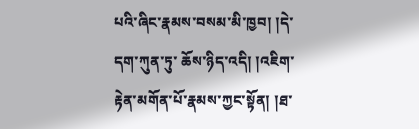པའི་ཞིང་རྣམས་བསམ་མི་ཁྱབ། །དེ་དག་ཀུན་ཏུ་ ཆོས་ཉིད་འདི། །འཇིག་རྟེན་མགོན་པོ་རྣམས་ཀྱང་སྟོན། །ཐ་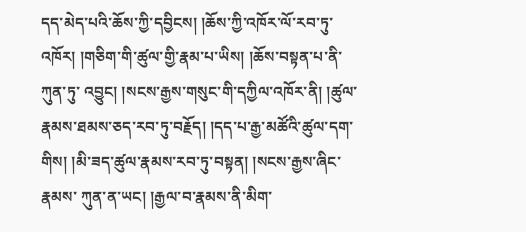དད་མེད་པའི་ཆོས་ཀྱི་དབྱིངས། །ཆོས་ཀྱི་འཁོར་ལོ་རབ་ཏུ་འཁོར། །གཅིག་གི་ཚུལ་གྱི་རྣམ་པ་ཡིས། །ཆོས་བསྟན་པ་ནི་ཀུན་ཏུ་ འབྱུང། །སངས་རྒྱས་གསུང་གི་དཀྱིལ་འཁོར་ནི། །ཚུལ་རྣམས་ཐམས་ཅད་རབ་ཏུ་བརྗོད། །དད་པ་རྒྱ་མཚོའི་ཚུལ་དག་གིས། །མི་ཟད་ཚུལ་རྣམས་རབ་ཏུ་བསྟན། །སངས་རྒྱས་ཞིང་རྣམས་ ཀུན་ན་ཡང། །རྒྱལ་བ་རྣམས་ནི་མིག་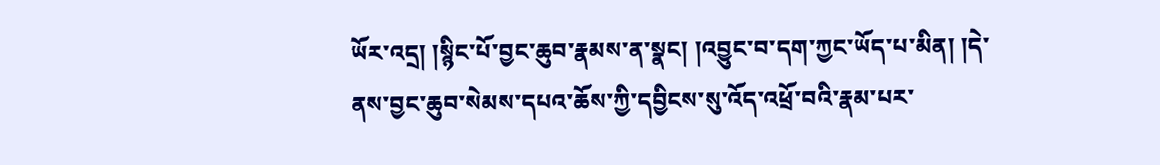ཡོར་འདྲ། །སྙིང་པོ་བྱང་ཆུབ་རྣམས་ན་སྣང། །འབྱུང་བ་དག་ཀྱང་ཡོད་པ་མིན། །དེ་ནས་བྱང་ཆུབ་སེམས་དཔའ་ཆོས་ཀྱི་དབྱིངས་སུ་འོད་འཕྲོ་བའི་རྣམ་པར་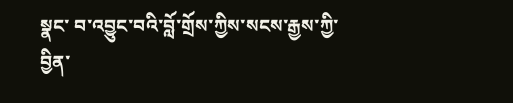སྣང་ བ་འབྱུང་བའི་བློ་གྲོས་ཀྱིས་སངས་རྒྱས་ཀྱི་བྱིན་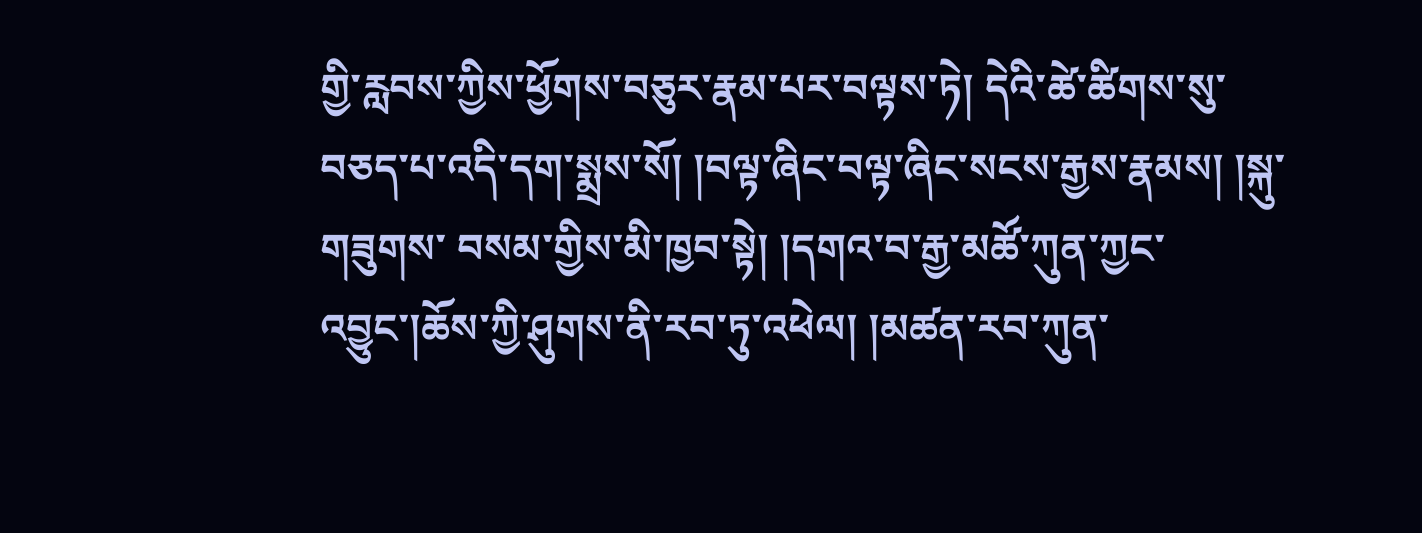གྱི་རླབས་ཀྱིས་ཕྱོགས་བཅུར་རྣམ་པར་བལྟས་ཏེ། དེའི་ཚེ་ཚིགས་སུ་བཅད་པ་འདི་དག་སྨྲས་སོ། །བལྟ་ཞིང་བལྟ་ཞིང་སངས་རྒྱས་རྣམས། །སྐུ་གཟུགས་ བསམ་གྱིས་མི་ཁྱབ་སྟེ། །དགའ་བ་རྒྱ་མཚོ་ཀུན་ཀྱང་འབྱུང་།ཆོས་ཀྱི་ཤུགས་ནི་རབ་ཏུ་འཕེལ། །མཚན་རབ་ཀུན་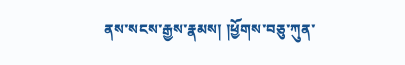ནས་སངས་རྒྱས་རྣམས། །ཕྱོགས་བཅུ་ཀུན་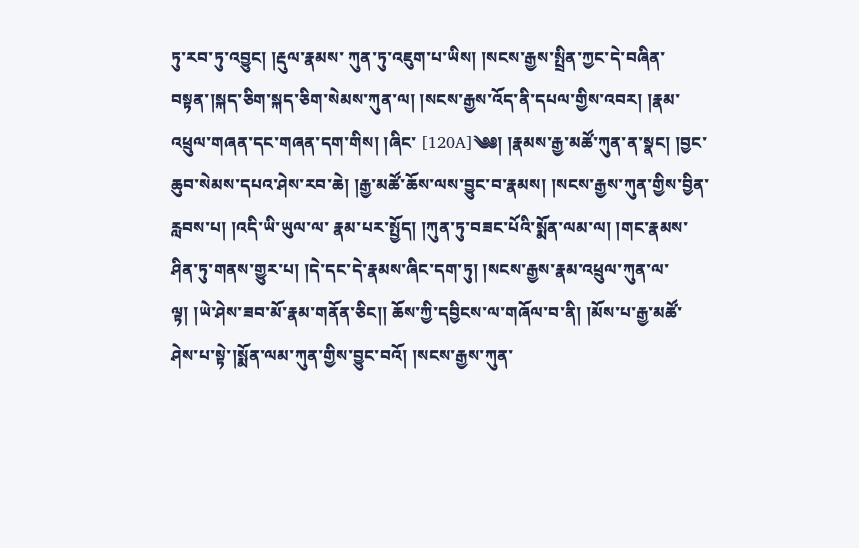ཏུ་རབ་ཏུ་འབྱུང། །རྡུལ་རྣམས་ ཀུན་ཏུ་འཇུག་པ་ཡིས། །སངས་རྒྱས་སྤྲིན་ཀྱང་དེ་བཞིན་བསྟན་།སྐད་ཅིག་སྐད་ཅིག་སེམས་ཀུན་ལ། །སངས་རྒྱས་འོད་ནི་དཔལ་གྱིས་འབར། །རྣམ་འཕྲུལ་གཞན་དང་གཞན་དག་གིས། །ཞིང་ [120A]༄༅། །རྣམས་རྒྱ་མཚོ་ཀུན་ན་སྣང། །བྱང་ཆུབ་སེམས་དཔའ་ཤེས་རབ་ཆེ། །རྒྱ་མཚོ་ཆོས་ལས་བྱུང་བ་རྣམས། །སངས་རྒྱས་ཀུན་གྱིས་བྱིན་རླབས་པ། །འདི་ཡི་ཡུལ་ལ་ རྣམ་པར་སྤྱོད། །ཀུན་ཏུ་བཟང་པོའི་སྨོན་ལམ་ལ། །གང་རྣམས་ཤིན་ཏུ་གནས་གྱུར་པ། །དེ་དང་དེ་རྣམས་ཞིང་དག་ཏུ། །སངས་རྒྱས་རྣམ་འཕྲུལ་ཀུན་ལ་ལྟ། །ཡེ་ཤེས་ཟབ་མོ་རྣམ་གནོན་ཅིང།། ཆོས་ཀྱི་དབྱིངས་ལ་གཞོལ་བ་ནི། །མོས་པ་རྒྱ་མཚོ་ཤེས་པ་སྟེ་།སྨོན་ལམ་ཀུན་གྱིས་བྱུང་བའོ། །སངས་རྒྱས་ཀུན་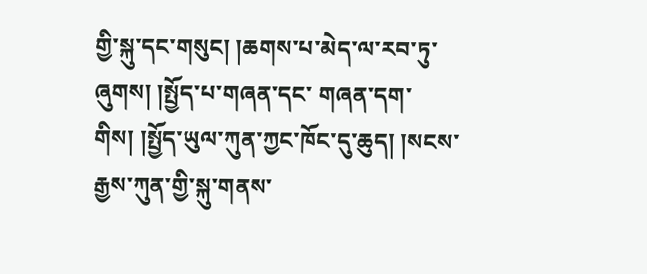གྱི་སྐུ་དང་གསུང། །ཆགས་པ་མེད་ལ་རབ་ཏུ་ཞུགས། །སྤྱོད་པ་གཞན་དང་ གཞན་དག་གིས། །སྤྱོད་ཡུལ་ཀུན་ཀྱང་ཁོང་དུ་ཆུད། །སངས་རྒྱས་ཀུན་གྱི་སྐུ་གནས་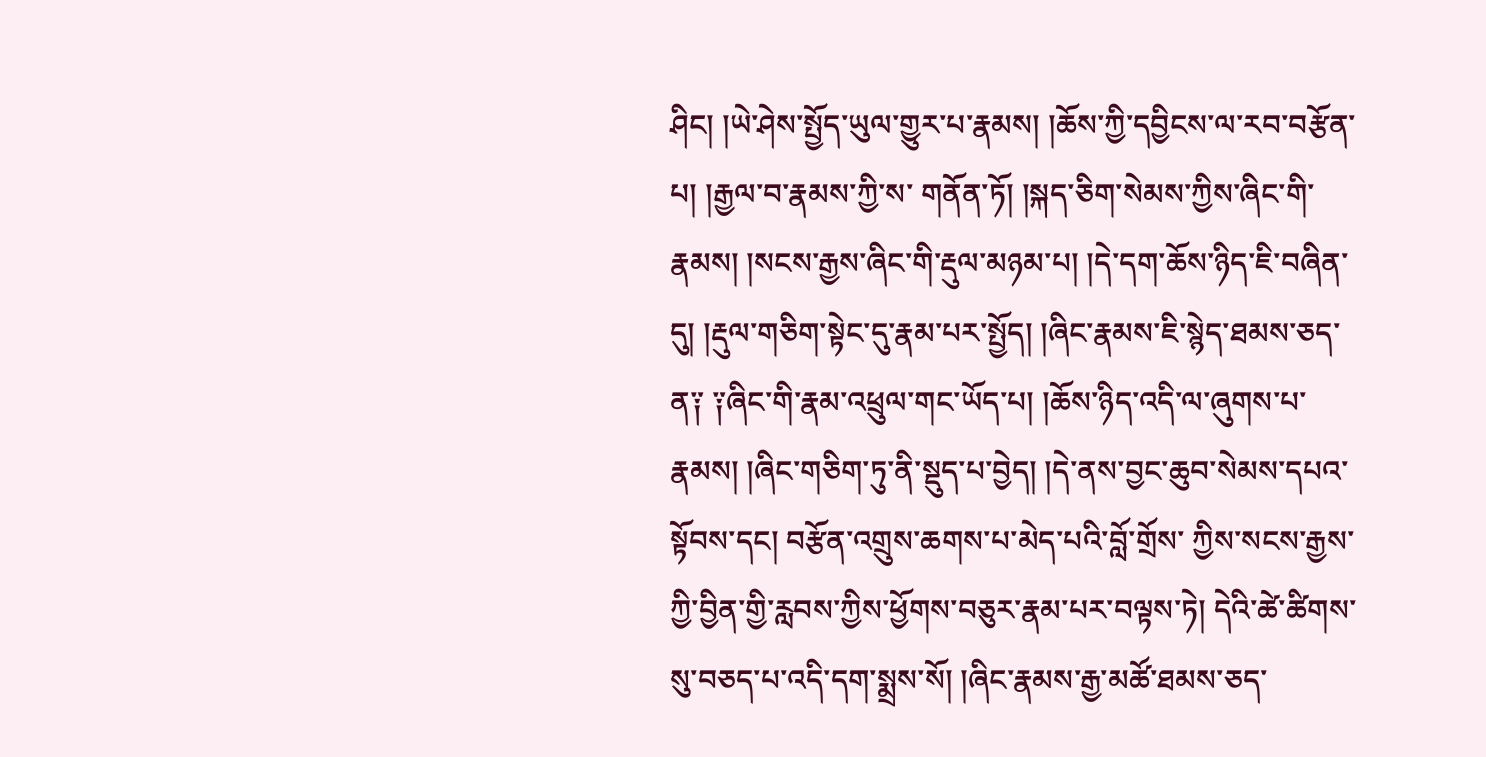ཤིང། །ཡེ་ཤེས་སྤྱོད་ཡུལ་གྱུར་པ་རྣམས། །ཆོས་ཀྱི་དབྱིངས་ལ་རབ་བརྩོན་པ། །རྒྱལ་བ་རྣམས་ཀྱི་ས་ གནོན་ཏོ། །སྐད་ཅིག་སེམས་ཀྱིས་ཞིང་གི་རྣམས། །སངས་རྒྱས་ཞིང་གི་རྡུལ་མཉམ་པ། །དེ་དག་ཆོས་ཉིད་ཇི་བཞིན་དུ། །རྡུལ་གཅིག་སྟེང་དུ་རྣམ་པར་སྤྱོད། །ཞིང་རྣམས་ཇི་སྙེད་ཐམས་ཅད་ ན༑ ༑ཞིང་གི་རྣམ་འཕྲུལ་གང་ཡོད་པ། །ཆོས་ཉིད་འདི་ལ་ཞུགས་པ་རྣམས། །ཞིང་གཅིག་ཏུ་ནི་སྡུད་པ་བྱེད། །དེ་ནས་བྱང་ཆུབ་སེམས་དཔའ་སྟོབས་དང། བརྩོན་འགྲུས་ཆགས་པ་མེད་པའི་བློ་གྲོས་ ཀྱིས་སངས་རྒྱས་ཀྱི་བྱིན་གྱི་རླབས་ཀྱིས་ཕྱོགས་བཅུར་རྣམ་པར་བལྟས་ཏེ། དེའི་ཚེ་ཚིགས་སུ་བཅད་པ་འདི་དག་སྨྲས་སོ། །ཞིང་རྣམས་རྒྱ་མཚོ་ཐམས་ཅད་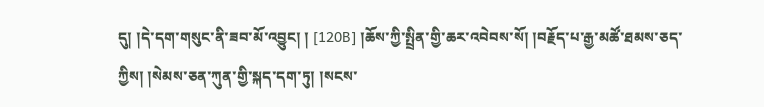དུ། །དེ་དག་གསུང་ནི་ཟབ་མོ་འབྱུང། ། [120B] །ཆོས་ཀྱི་སྤྲིན་གྱི་ཆར་འབེབས་སོ། །བརྗོད་པ་རྒྱ་མཚོ་ཐམས་ཅད་ཀྱིས། །སེམས་ཅན་ཀུན་གྱི་སྐད་དག་ཏུ། །སངས་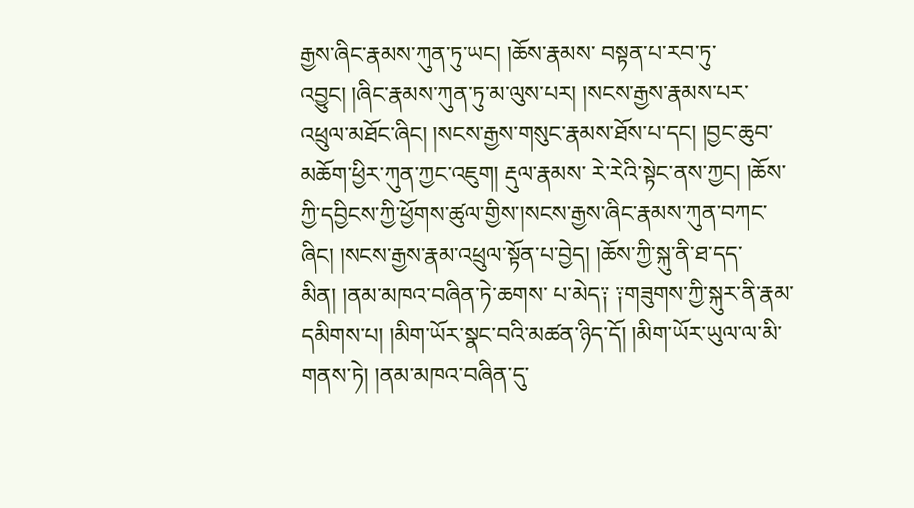རྒྱས་ཞིང་རྣམས་ཀུན་ཏུ་ཡང། །ཆོས་རྣམས་ བསྟན་པ་རབ་ཏུ་འབྱུང། །ཞིང་རྣམས་ཀུན་ཏུ་མ་ལུས་པར། །སངས་རྒྱས་རྣམས་པར་འཕྲུལ་མཐོང་ཞིང། །སངས་རྒྱས་གསུང་རྣམས་ཐོས་པ་དང། །བྱང་ཆུབ་མཆོག་ཕྱིར་ཀུན་ཀྱང་འཇུག། རྡུལ་རྣམས་ རེ་རེའི་སྟེང་ནས་ཀྱང། །ཆོས་ཀྱི་དབྱིངས་ཀྱི་ཕྱོགས་ཚུལ་གྱིས་།སངས་རྒྱས་ཞིང་རྣམས་ཀུན་བཀང་ཞིང། །སངས་རྒྱས་རྣམ་འཕྲུལ་སྟོན་པ་བྱེད། །ཆོས་ཀྱི་སྐུ་ནི་ཐ་དད་མིན། །ནམ་མཁའ་བཞིན་ཏེ་ཆགས་ པ་མེད༑ ༑གཟུགས་ཀྱི་སྐུར་ནི་རྣམ་དམིགས་པ། །མིག་ཡོར་སྣང་བའི་མཚན་ཉིད་དོ། །མིག་ཡོར་ཡུལ་ལ་མི་གནས་ཏེ། །ནམ་མཁའ་བཞིན་དུ་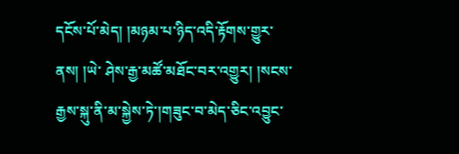དངོས་པོ་མེད། །མཉམ་པ་ཉིད་འདི་རྟོགས་གྱུར་ནས། །ཡེ་ ཤེས་རྒྱ་མཚོ་མཐོང་བར་འགྱུར། །སངས་རྒྱས་སྐུ་ནི་མ་སྐྱེས་ཏེ་།གཟུང་བ་མེད་ཅིང་འབྱུང་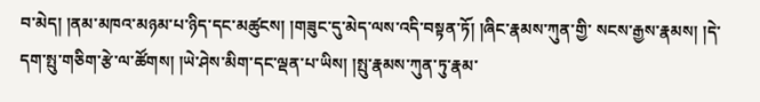བ་མེད། །ནམ་མཁའ་མཉམ་པ་ཉིད་དང་མཚུངས། །གཟུང་དུ་མེད་ལས་འདི་བསྟན་ཏོ། །ཞིང་རྣམས་ཀུན་གྱི་ སངས་རྒྱས་རྣམས། །དེ་དག་སྤུ་གཅིག་རྩེ་ལ་ཚོགས། །ཡེ་ཤེས་མིག་དང་ལྡན་པ་ཡིས། །སྤུ་རྣམས་ཀུན་ཏུ་རྣམ་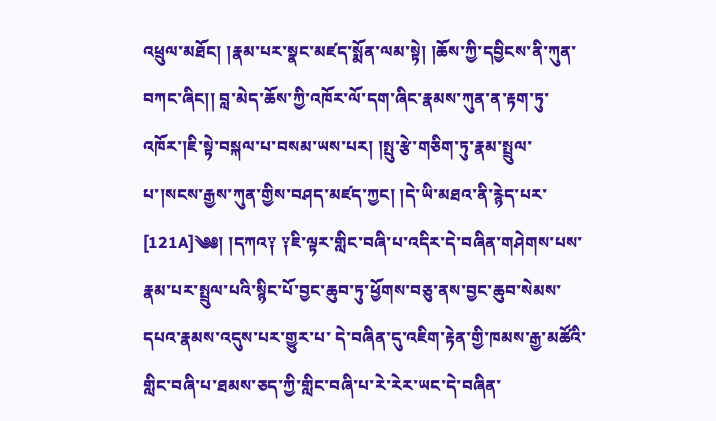འཕྲུལ་མཐོང། །རྣམ་པར་སྣང་མཛད་སྨོན་ལམ་སྟེ། །ཆོས་ཀྱི་དབྱིངས་ནི་ཀུན་བཀང་ཞིང།། བླ་མེད་ཆོས་ཀྱི་འཁོར་ལོ་དག་ཞིང་རྣམས་ཀུན་ན་རྟག་ཏུ་འཁོར་།ཇི་སྟེ་བསྐལ་པ་བསམ་ཡས་པར། །སྤུ་རྩེ་གཅིག་ཏུ་རྣམ་སྤྲུལ་པ་།སངས་རྒྱས་ཀུན་གྱིས་བཤད་མཛད་ཀྱང། །དེ་ཡི་མཐའ་ནི་རྙེད་པར་ [121A]༄༅། །དཀའ༑ ༑ཇི་ལྟར་གླིང་བཞི་པ་འདིར་དེ་བཞིན་གཤེགས་པས་རྣམ་པར་སྤྲུལ་པའི་སྙིང་པོ་བྱང་ཆུབ་ཏུ་ཕྱོགས་བཅུ་ནས་བྱང་ཆུབ་སེམས་དཔའ་རྣམས་འདུས་པར་གྱུར་པ་ དེ་བཞིན་དུ་འཇིག་རྟེན་གྱི་ཁམས་རྒྱ་མཚོའི་གླིང་བཞི་པ་ཐམས་ཅད་ཀྱི་གླིང་བཞི་པ་རེ་རེར་ཡང་དེ་བཞིན་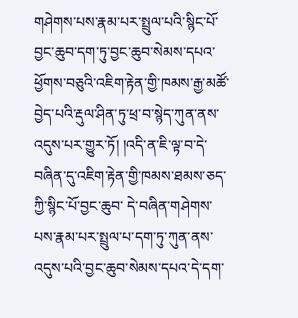གཤེགས་པས་རྣམ་པར་སྤྲུལ་པའི་སྙིང་པོ་བྱང་ཆུབ་དག་ཏུ་བྱང་ཆུབ་སེམས་དཔའ་ ཕྱོགས་བཅུའི་འཇིག་རྟེན་གྱི་ཁམས་རྒྱ་མཚོ་བྱེད་པའི་རྡུལ་ཤིན་ཏུ་ཕྲ་བ་སྙེད་ཀུན་ནས་འདུས་པར་གྱུར་ཏོ། །འདི་ན་ཇི་ལྟ་བ་དེ་བཞིན་དུ་འཇིག་རྟེན་གྱི་ཁམས་ཐམས་ཅད་ཀྱི་སྙིང་པོ་བྱང་ཆུབ་ དེ་བཞིན་གཤེགས་པས་རྣམ་པར་སྤྲུལ་པ་དག་ཏུ་ཀུན་ནས་འདུས་པའི་བྱང་ཆུབ་སེམས་དཔའ་དེ་དག་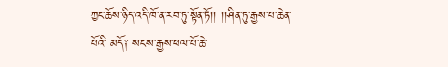ཀྱང་ཆོས་ཉིད་འདི་ཁོ་ན་རབ་ཏུ་སྟོན་ཏོ།། །།ཤིན་ཏུ་རྒྱས་པ་ཆེན་པོའི་ མདོ༑ སངས་རྒྱས་ཕལ་པོ་ཆེ་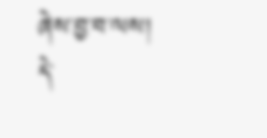ཞེས་བྱ་བ་ལས། དེ་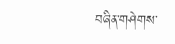བཞིན་གཤེགས་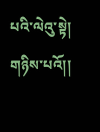པའི་ལེའུ་སྟེ། གཉིས་པའོ།།